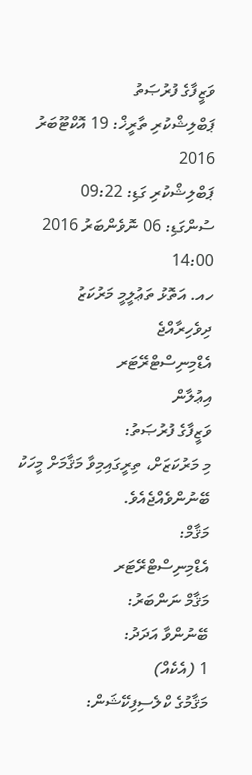ވަޒީފާގެ ފުރުޞަތު
ޕަބްލިޝްކުރި ތާރީޚް: 19 އޮކްޓޫބަރު 2016
ޕަބްލިޝްކުރި ގަޑި: 09:22
ސުންގަޑި: 06 ނޮވެންބަރު 2016 14:00
ހއ. އަތޮޅު ތަޢުލީމީ މަރުކަޒު
ދިވެހިރާއްޖެ
އެޑްމިނިސްޓްރޭޓަރ
އިޢުލާން
ވަޒީފާގެ ފުރުޞަތު:
މި މަރުކަޒަށް، ތިރީގައިމިވާ މަޤާމަށް މީހަކު ބޭނުންވެއްޖެއެވެ.
މަޤާމް:
އެޑްމިނިސްޓްރޭޓަރ
މަޤާމް ނަންބަރު:
ބޭނުންވާ އަދަދު:
1 (އެކެއް)
މަޤާމުގެ ކްލެސިފިކޭޝަން: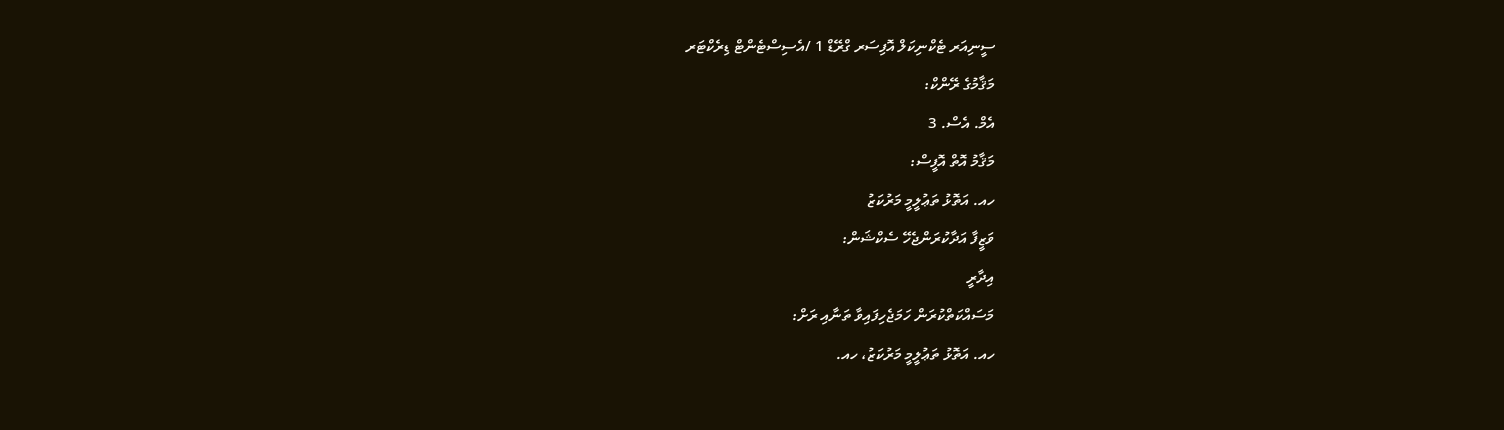ސީނިއަރ ޓެކްނިކަލް އޮފިސަރ ގްރޭޑް 1 /އެސިސްޓެންޓް ޑިރެކްޓަރ
މަޤާމުގެ ރޭންކް:
އެމް. އެސް. 3
މަޤާމު އޮތް އޮފީސް:
ހއ. އަތޮޅު ތަޢުލީމީ މަރުކަޒު
ވަޒީފާ އަދާކުރަންޖެހޭ ސެކްޝަން:
އިދާރީ
މަސައްކަތްކުރަން ހަމަޖެހިފައިވާ ތަނާއި ރަށް:
ހއ. އަތޮޅު ތަޢުލީމީ މަރުކަޒު، ހއ.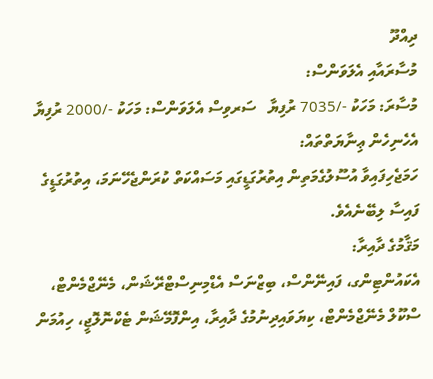ދިއްދޫ
މުސާރައާއި އެލަވަންސް:
މުސާރަ: މަހަކު -/7035 ރުފިޔާ   ސަރވިސް އެލަވަންސް: މަހަކު -/2000 ރުފިޔާ
އެހެނިހެން ޢިނާޔަތްތައް:
ހަމަޖެހިފައިވާ އުސޫލުގެމަތިން އިތުރުގަޑީގައި މަސައްކަތް ކުރަންޖެހޭނަމަ، އިތުރުގަޑީގެ ފައިސާ ލިބޭނެއެވެ.
މަޤާމުގެ ދާއިރާ:
އެކައުންޓިންގ، ފައިނޭންސް، ބިޒްނަސް އެޑްމިނިސްޓްރޭޝަން، މެނޭޖްމެންޓް، ސްކޫލް މެނޭޖްމެންޓް، ކިޔަވައިދިނުމުގެ ދާއިރާ، އިންފޮމޭޝަން ޓެކްނޮލޮޖީ، ހިއުމަން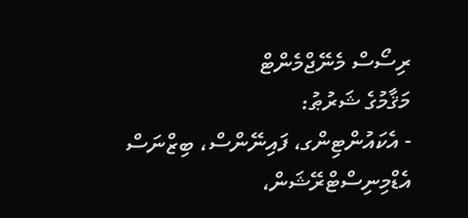ރިސޯސް މެނޭޖްމެންޓް
މަޤާމުގެ ޝަރުޠު:
- އެކައުންޓިންގ، ފައިނޭންސް، ބިޒްނަސް އެޑްމިނިސްޓްރޭޝަން،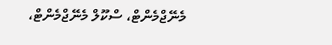މެނޭޖްމެންޓް، ސްކޫލް މެނޭޖްމެންޓް،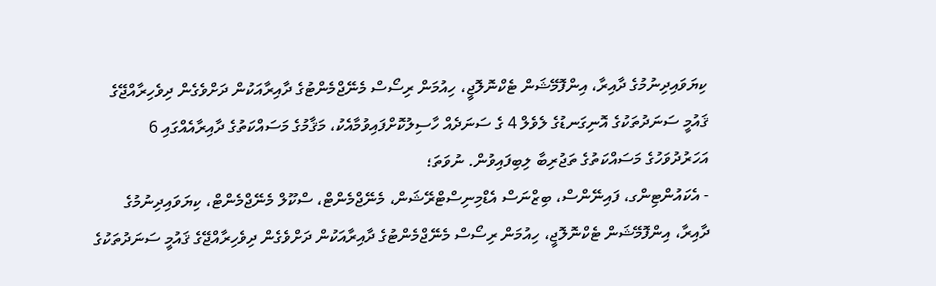ކިޔަވައިދިނުމުގެ ދާއިރާ، އިންފޮމޭޝަން ޓެކްނޮލޮޖީ، ހިއުމަން ރިސޯސް މެނޭޖްމެންޓުގެ ދާއިރާއަކުން ދަށްވެގެން ދިވެހިރާއްޖޭގެ ޤައުމީ ސަނަދުތަކުގެ އޮނިގަނޑުގެ ލެވެލް 4 ގެ ސަނަދެއް ހާސިލުކޮށްފައިވުމާއެކު، މަޤާމުގެ މަސައްކަތުގެ ދާއިރާއެއްގައި 6 އަހަރުދުވަހުގެ މަސައްކަތުގެ ތަޖުރިބާ ލިބިފައިވުން. ނުވަތަ؛
- އެކައުންޓިންގ، ފައިނޭންސް، ބިޒްނަސް އެޑްމިނިސްޓްރޭޝަން، މެނޭޖްމެންޓް، ސްކޫލް މެނޭޖްމެންޓް، ކިޔަވައިދިނުމުގެ ދާއިރާ، އިންފޮމޭޝަން ޓެކްނޮލޮޖީ، ހިއުމަން ރިސޯސް މެނޭޖްމެންޓުގެ ދާއިރާއަކުން ދަށްވެގެން ދިވެހިރާއްޖޭގެ ޤައުމީ ސަނަދުތަކުގެ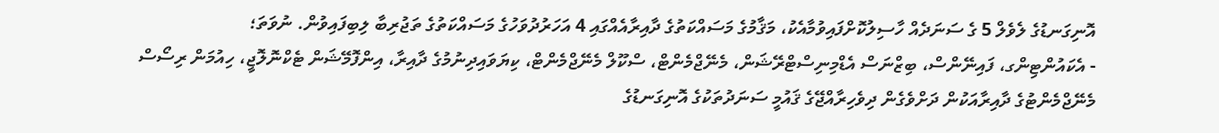އޮނިގަނޑުގެ ލެވެލް 5 ގެ ސަނަދެއް ހާސިލުކޮށްފައިވުމާއެކު، މަޤާމުގެ މަސައްކަތުގެ ދާއިރާއެއްގައި 4 އަހަރުދުވަހުގެ މަސައްކަތުގެ ތަޖުރިބާ ލިބިފައިވުން. ނުވަތަ؛
- އެކައުންޓިންގ، ފައިނޭންސް، ބިޒްނަސް އެޑްމިނިސްޓްރޭޝަން، މެނޭޖްމެންޓް، ސްކޫލް މެނޭޖްމެންޓް، ކިޔަވައިދިނުމުގެ ދާއިރާ، އިންފޮމޭޝަން ޓެކްނޮލޮޖީ، ހިއުމަން ރިސޯސް މެނޭޖްމެންޓުގެ ދާއިރާއަކުން ދަށްވެގެން ދިވެހިރާއްޖޭގެ ޤައުމީ ސަނަދުތަކުގެ އޮނިގަނޑުގެ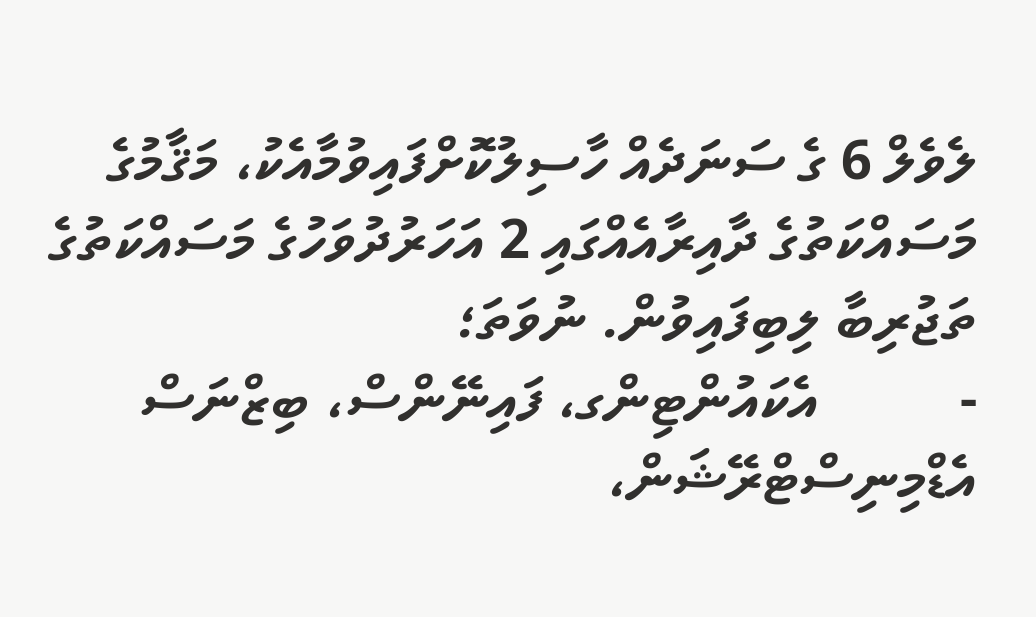ލެވެލް 6 ގެ ސަނަދެއް ހާސިލުކޮށްފައިވުމާއެކު، މަޤާމުގެ މަސައްކަތުގެ ދާއިރާއެއްގައި 2 އަހަރުދުވަހުގެ މަސައްކަތުގެ ތަޖުރިބާ ލިބިފައިވުން. ނުވަތަ؛
-          އެކައުންޓިންގ، ފައިނޭންސް، ބިޒްނަސް އެޑްމިނިސްޓްރޭޝަން،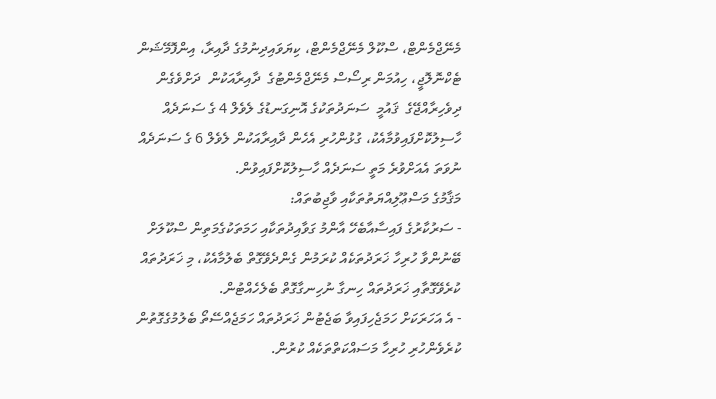މެނޭޖްމެންޓް، ސްކޫލް މެނޭޖްމެންޓް، ކިޔަވައިދިނުމުގެ ދާއިރާ، އިންފޮމޭޝަން ޓެކްނޮލޮޖީ، ހިއުމަން ރިސޯސް މެނޭޖްމެންޓުގެ  ދާއިރާއަކުން  ދަށްވެގެން  ދިވެހިރާއްޖޭގެ  ޤައުމީ  ސަނަދުތަކުގެ އޮނިގަނޑުގެ ލެވެލް 4 ގެ ސަނަދެއް ހާސިލުކޮށްފައިވުމާއެކު، ގުޅުންހުރި އެހެން ދާއިރާއަކުން ލެވެލް 6 ގެ ސަނަދެއް ނުވަތަ އެއަށްވުރެ މަތީ ސަނަދެއް ހާސިލުކޮށްފައިވުން.
މަޤާމުގެ މަސްޢޫލިއްޔަތުތަކާއި ވާޖިބުތައް:
- ސަރުކާރުގެ ފައިސާއާބެހޭ އާންމު ގަވާއިދުތަކާއި ހަމަތަކުގެމަތިން ސްކޫލަށް ބޭނުންވާ ހުރިހާ ޚަރަދުތަކެއް ކުރަމުން ގެންދެވޭގޮތް ބެލުމާއެކު، މި ޚަރަދުތައް ކުރެވޭގޮތާއި ޚަރަދުތައް ހިނގާ ނުހިނގާގޮތް ބެލެހެއްޓުން.
- އެ އަހަރަކަށް ހަމަޖެހިފައިވާ ބަޖެޓުން ޚަރަދުތައް ހަމަޖެއްސޭތޯ ބެލުމުގެގޮތުން ކުރެވެންހުރި ހުރިހާ މަސައްކަތްތަކެއް ކުރުން.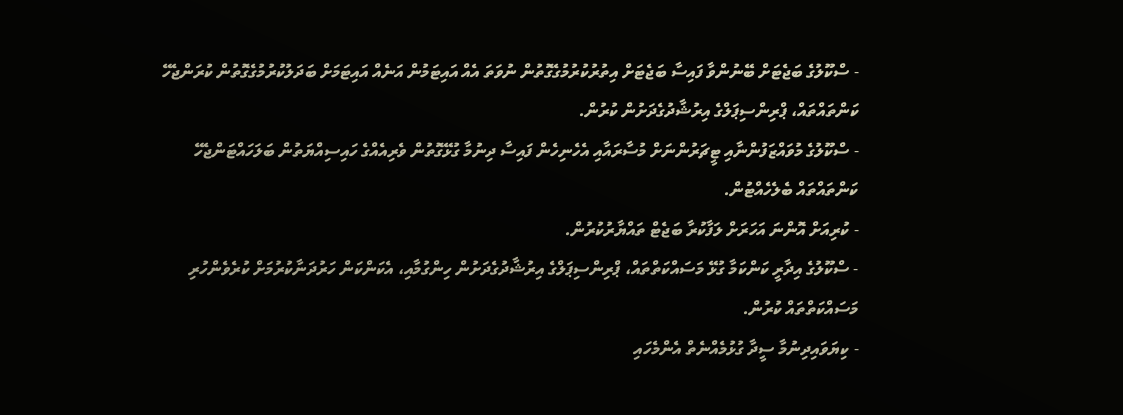- ސްކޫލުގެ ބަޖެޓަށް ބޭނުންވާ ފައިސާ ބަޖެޓަށް އިތުރުކުރުމުގެގޮތުން ނުވަތަ އެއް އައިޓަމުން އަނެއް އައިޓަމަށް ބަދަލުކުރުމުގެގޮތުން ކުރަންޖެހޭ ކަންތައްތައް، ޕްރިންސިޕަލްގެ އިރުޝާދުގެދަށުން ކުރުން.
- ސްކޫލުގެ މުވައްޒަފުންނާއި ޓީޗަރުންނަށް މުސާރައާއި އެހެނިހެން ފައިސާ ދިނުމާ ގުޅޭގޮތުން ވެރިއެއްގެ ހައިސިއްޔަތުން ބަލަހައްޓަންޖެހޭ ކަންތައްތައް ބެލެހެއްޓުން.
- ކުރިއަށް އޮންނަ އަހަރަށް ލަފާކުރާ ބަޖެޓް ތައްޔާރުކުރުން.
- ސްކޫލުގެ އިދާރީ ކަންކަމާ ގުޅޭ މަސައްކަތްތައް، ޕްރިންސިޕަލްގެ އިރުޝާދުގެދަށުން ހިންގުމާއި، އެކަންކަން ހަރުދަނާކުރުމަށް ކުރެވެންހުރި މަސައްކަތްތައް ކުރުން.
- ކިޔަވައިދިނުމާ ސީދާ ގުޅުމެއްނެތް އެންމެހައި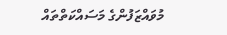މުވައްޒަފުންގެ މަސައްކަތްތައް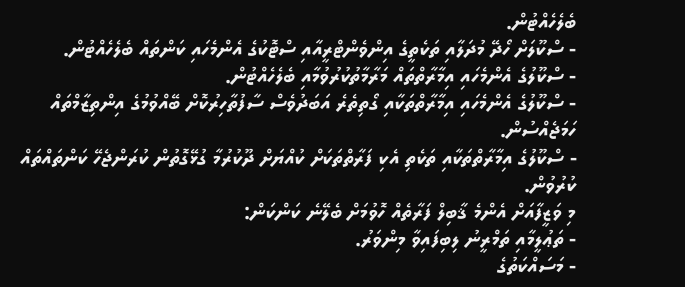ބެލެހެއްޓުން.
- ސްކޫލަށް ހޯދޭ މުދަލާއި ތަކެތީގެ އިންވެންޓްރީއާއި ސްޓޮކުގެ އެންމެހައި ކަންތައް ބެލެހެއްޓުން.
- ސްކޫލުގެ އެންމެހައި އިމާރާތްތައް މަރާމާތުކުރުވުމާއި ބެލެހެއްޓުން.
- ސްކޫލުގެ އެންމެހައި އިމާރާތްތަކާއި ގޯތިތެރެ އަބަދުވެސް ސާފުތާހިރުކޮށް ބޭއްވުމުގެ އިންތިޒާމްތައް ހަމަޖެއްސުން.
- ސްކޫލުގެ އިމާރާތްތަކާއި ތަކެތި އެކި ފަރާތްތަކަށް ކުއްޔަށް ދޫކުރުމާ ގުޅޭގޮތުން ކުރަންޖެހޭ ކަންތައްތައް ކުރުވުން.
މި ވަޒީފާއަށް އެންމެ ޤާބިލް ފަރާތެއް ހޮވުމަށް ބެލޭނެ ކަންކަން:
- ތަޢުލީމާއި ތަމްރީނު ލިބިފައިވާ މިންވަރު.
- މަސައްކަތުގެ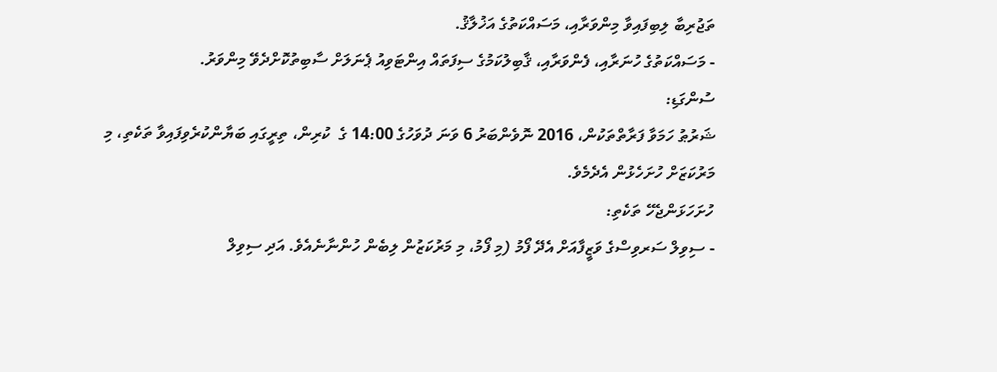ތަޖުރިބާ ލިބިފައިވާ މިންވަރާއި، މަސައްކަތުގެ އަޚުލާޤު.
- މަސައްކަތުގެ ހުނަރާއި، ފެންވަރާއި، ޤާބިލުކަމުގެ ސިފަތައް އިންޓަވިއު ޕެނަލަށް ސާބިތުކޮށްދެވޭ މިންވަރު.
ސުންގަޑި:
ޝަރުޠު ހަމަވާ ފަރާތްތަކުން، 2016 ނޮވެންބަރު 6 ވަނަ ދުވަހުގެ 14:00 ގެ  ކުރިން، ތިރީގައި ބަޔާންކުރެވިފައިވާ ތަކެތި، މި މަރުކަޒަށް ހުށަހެޅުން އެދެމެވެ.
ހުށަހަޅަންޖެހޭ ތަކެތި:
- ސިވިލް ސަރވިސްގެ ވަޒީފާއަށް އެދޭ ފޯމު (މި ފޯމު، މި މަރުކަޒުން ލިބެން ހުންނާނެއެވެ. އަދި ސިވިލް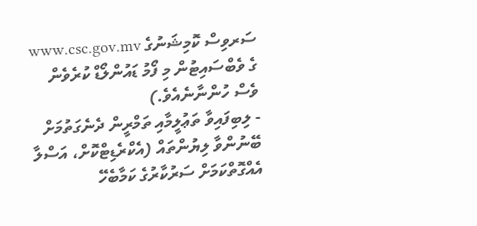ސަރވިސް ކޮމިޝަނުގެ www.csc.gov.mv ގެ ވެބްސައިޓުން މި ފޯމު ޑައުންލޯޑް ކުރެވެން ވެސް ހުންނާނެއެވެ.)
- ލިބިފައިވާ ތަޢުލީމާއި ތަމްރީން ދެނެގަތުމަށް ބޭނުންވާ ލިޔުންތައް (އެކްރެޑިޓްކޮށް، އަސްލާ އެއްގޮތްކަމަށް ސަރުކާރުގެ ކަމާބެހޭ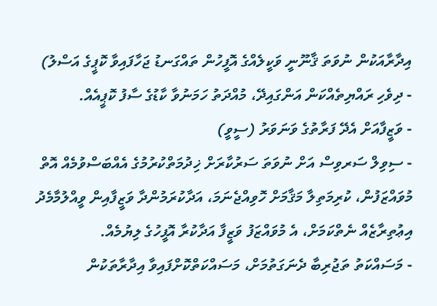އިދާރާއަކުން ނުވަތަ ޤާނޫނީ ވަކީލެއްގެ އޮފީހުން ތައްގަނޑު ޖަހާފައިވާ ކޮޕީގެ އަސްލު)
- ދިވެހި ރައްޔިތެއްކަން އަންގައިދޭ، މުއްދަތު ހަމަނުވާ ކާޑުގެ ސާފު ކޮޕީއެއް.
- ވަޒީފާއަށް އެދޭ ފަރާތުގެ ވަނަވަރު (ސީވީ)
- ސިވިލް ސަރވިސް އަށް ނުވަތަ ސަރުކާރަށް ޚިދުމަތްކުރުމުގެ އެއްބަސްވުމެއް އޮތް މުވައްޒަފުން، ކުރިމަތިލާ މަޤާމަށް ހޮވިއްޖެނަމަ، އަދާކުރަމުންދާ ވަޒީފާއިން ވީއްލުމާމެދު އިޢުތިރާޒެއް ނެތްކަމަށް، އެ މުވައްޒަފު ވަޒީފާ އަދާކުރާ އޮފީހުގެ ލިޔުމެއް.
- މަސައްކަތު ތަޖުރިބާ ދެނަގަތުމަށް، މަސައްކަތްކޮށްފައިވާ އިދާރާތަކުން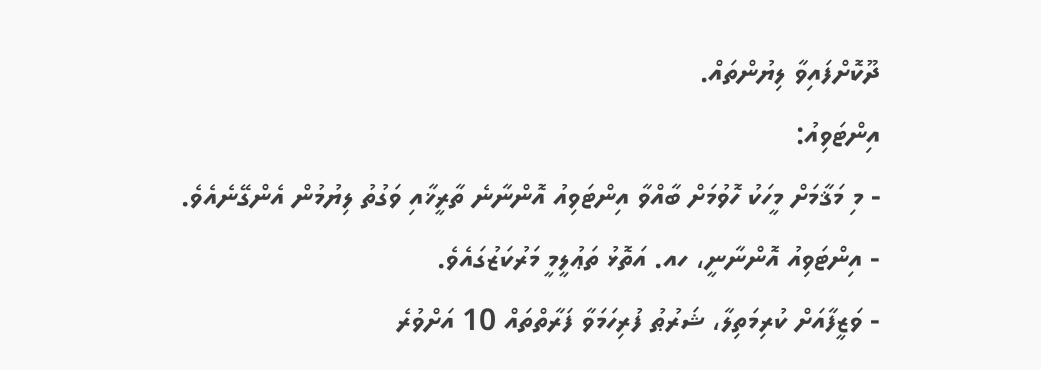ދޫކޮށްފައިވާ ލިޔުންތައް.
އިންޓަވިއު:
- މި މަޤާމަށް މީހަކު ހޮވުމަށް ބާއްވާ އިންޓަވިއު އޮންނާނެ ތާރީޚާއި ވަގުތު ލިޔުމުން އެންގޭނެއެވެ.
- އިންޓަވިއު އޮންނާނީ، ހއ. އަތޮޅު ތަޢުލީމީ މަރުކަޒުގައެވެ.
- ވަޒީފާއަށް ކުރިމަތިލާ، ޝަރުޠު ފުރިހަމަވާ ފަރާތްތައް 10 އަށްވުރެ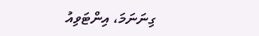ގިނަނަމަ، އިންޓަވިއު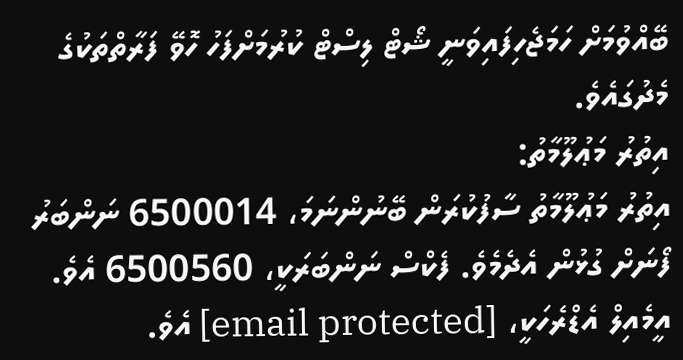ބޭއްވުމަށް ހަމަޖެހިފައިވަނީ ޝޯޓް ލިސްޓް ކުރުމަށްފަހު ހޮވޭ ފަރާތްތަކުގެ މެދުގައެވެ.
އިތުރު މަޢުލޫމާތު:
އިތުރު މަޢުލޫމާތު ސާފުކުރަން ބޭނުންނަމަ، 6500014 ނަންބަރު ފޯނަށް ގުޅުން އެދެމެވެ. ފެކްސް ނަންބަރަކީ، 6500560 އެވެ. އީމެއިލް އެޑްރެހަކީ، [email protected] އެވެ.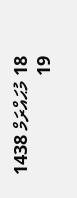18 މުޙައްރަމް 1438
19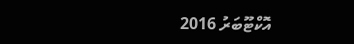އޮކްޓޫބަރު 2016